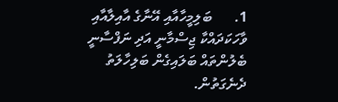1.      ބަލިމީހާއާއި އޭނާގެ އާއިލާއާއި ވާހަކަދައްކާ ޖިސްމާނީ އަދި ނަފްސާނީ ބެލުންތައް ބަލައިގެން ބަލިހާލަތު ދެނެގަތުން.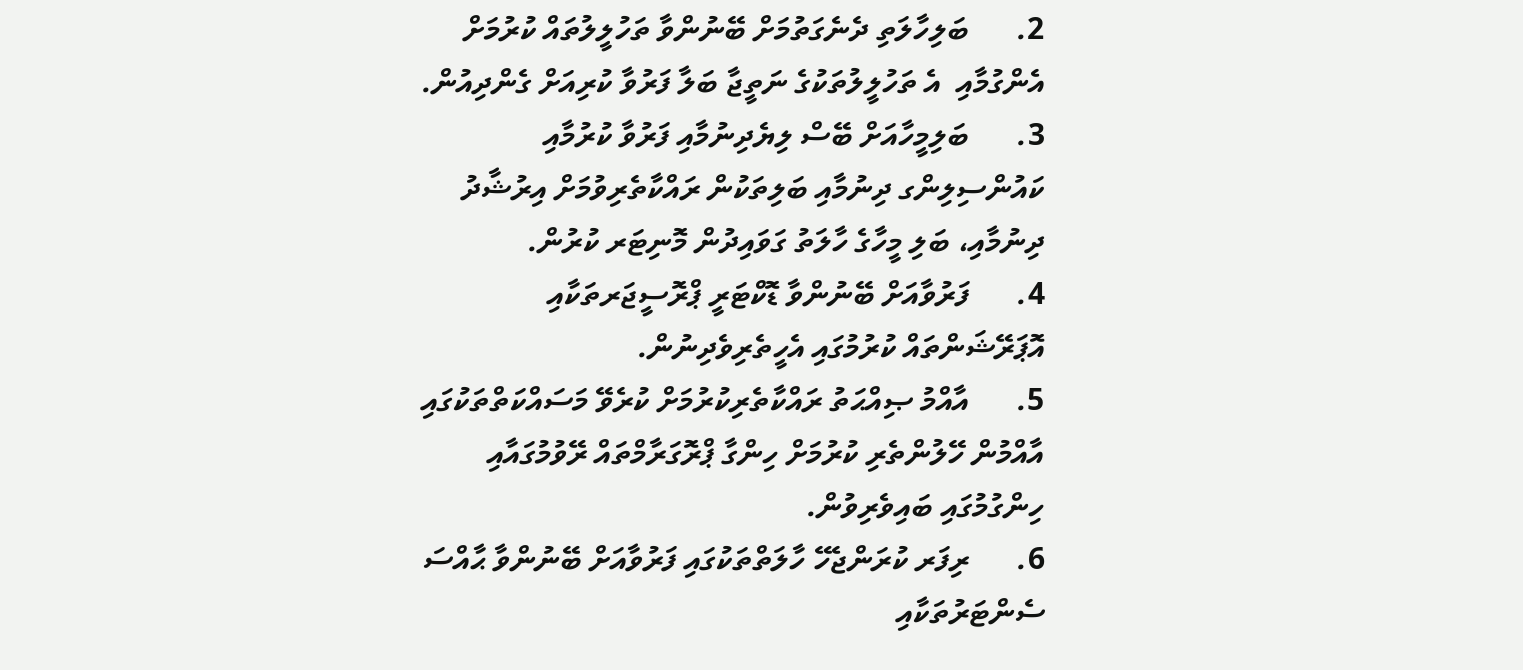2.      ބަލިހާލަތި ދެނެގަތުމަށް ބޭނުންވާ ތަހުލީލުތައް ކުރުމަށް އެންގުމާއި  އެ ތަހުލީލުތަކުގެ ނަތީޖާ ބަލާ ފަރުވާ ކުރިއަށް ގެންދިއުން.
3.      ބަލިމީހާއަށް ބޭސް ލިޔެދިނުމާއި ފަރުވާ ކުރުމާއި ކައުންސިލިންގ ދިނުމާއި ބަލިތަކުން ރައްކާތެރިވުމަށް އިރުޝާދު ދިނުމާއި، ބަލި މީހާގެ ހާލަތު ގަވައިދުން މޮނިޓަރ ކުރުން.
4.      ފަރުވާއަށް ބޭނުންވާ ޑޮކްޓަރީ ޕްރޮސީޖަރތަކާއި އޮޕަރޭޝަންތައް ކުރުމުގައި އެހީތެރިވެދިނުން.
5.      އާއްމު ޞިއްޙަތު ރައްކާތެރިކުރުމަށް ކުރެވޭ މަސައްކަތްތަކުގައި އާއްމުން ހޭލުންތެރި ކުރުމަށް ހިންގާ ޕްރޮގަރާމްތައް ރޭވުމުގައާއި ހިންގުމުގައި ބައިވެރިވުން.
6.      ރިފަރ ކުރަންޖެހޭ ހާލަތްތަކުގައި ފަރުވާއަށް ބޭނުންވާ ޙާއްސަ ސެންޓަރުތަކާއި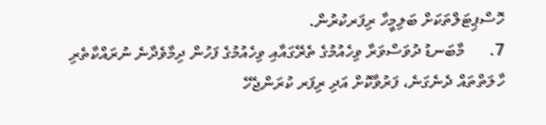ހޮސްޕިޓަލްތަކަށް ބަލިމީހާ ރިފަރކުރުން.
7.      މާބަނޑު ދުވަސްވަރާ ވިހެއުމުގެ ތެރޭގައާއި ވިހެއުމުގެ ފަހުން ދިމާވެދާނެ ނުރައްކާތެރި ހާލަތްތައް ދެނެގަނެ، ފަރުވާކޮށް އަދި ރިފަރ ކުރަންޖެހޭ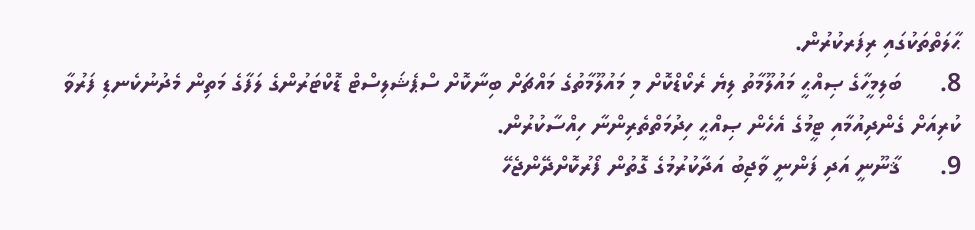ޙާލަތްތަކުގައި ރިފަރކުރުން.
8.      ބަލިމީހާގެ ޞިއްޙީ މައުލޫމާތު ލިޔެ ރެކޯޑްކޮށް މި މައުލޫމާތުގެ މައްޗަށް ބިނާކޮށް ސްޕެޝަލިސްޓް ޑޮކްޓަރުންގެ ލަފާގެ މަތިން މެދުނުކެނޑި ފަރުވާ ކުރިއަށް ގެންދިއުމާއި ޓީމުގެ އެހެން ޞިއްޙީ ހިދުމަތްތެރިންނާ ހިއްސާކުރުން.
9.      ޤާނޫނީ އަދި ފަންނީ ވާޖިބު އަދާކުރުމުގެ ގޮތުން ފޯރުކޮށްދޭންޖެހޭ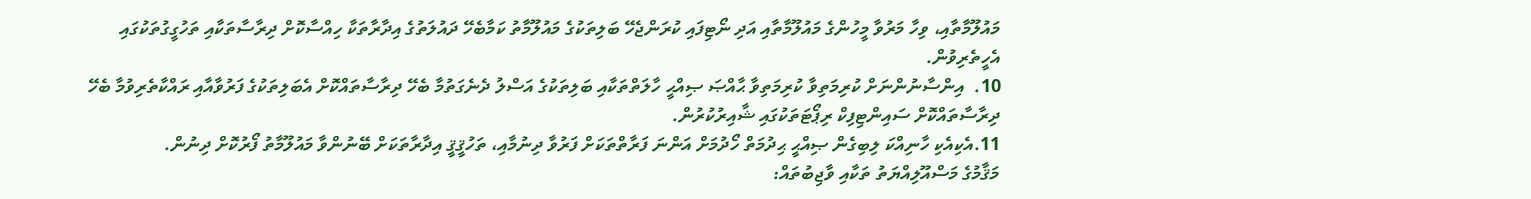މައުލޫމާތާއި، ވިހާ މަރުވާ މީހުންގެ މައުލޫމާތާއި އަދި ނޯޓިފައި ކުރަންޖެހޭ ބަލިތަކުގެ މައުލޫމާތު ކަމާބެހޭ ދައުލަތުގެ އިދާރާތަކާ ހިއްސާކޮށް ދިރާސާތަކާއި ތަހުގީގުތަކުގައި އެހީތެރިވުން.
10.  އިންސާނުންނަށް ކުރިމަތިވާ ކުރިމަތިވާ ޙާއްޞަ ޞިއްޙީ ހާލަތްތަކާއި ބަލިތަކުގެ އަސްލު ދެނެގަތުމާ ބެހޭ ދިރާސާތައްކޮށް އެބަލިތަކުގެ ފަރުވާއާއި ރައްކާތެރިވުމާ ބެހޭ ދިރާސާތައްކޮށް ސައިންޓިފިކް ރިޕޯޓަތަކުގައި ޝާއިރުކުރުން.
11.އެކިއެކި ހާނިއްކަ ލިބިގެން ޞިއްޙީ ޙިދުމަތް ހޯދުމަށް އަންނަ ފަރާތްތަކަށް ފަރުވާ ދިނުމާއި، ތަހުޤީޤީ އިދާރާތަކަށް ބޭނުންވާ މައުލޫމާތު ފޯރުކޮށް ދިނުން.
މަޤާމުގެ މަސްއޫލިއްޔަތު ތަކާއި ވާޖިބުތައް: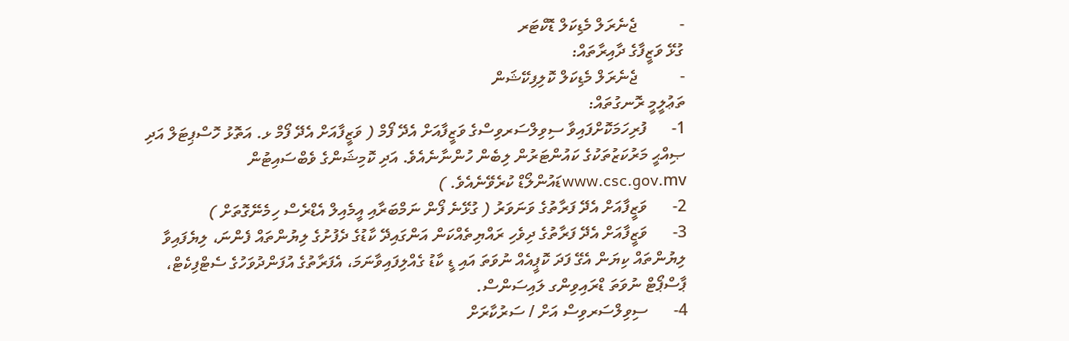-          ޖެނެރަލް މެޑިކަލް ޑޮކްޓަރ
ގުޅޭ ވަޒީފާގެ ދާއިރާތައް:
-          ޖެނެރަލް މެޑިކަލް ކޮލިފިކޭޝަން
ތަޢުލީމީ ރޮނގުތައް:
1-      ފުރިހަމަކޮށްފައިވާ ސިވިލްސަރވިސްގެ ވަޒީފާއަށް އެދޭ ފޯމް ( ވަޒީފާއަށް އެދޭ ފޯމް ޅ. އަތޮޅު ހޮސްޕިޓަލް އަދި ޞިއްޙީ މަރުކަޒުތަކުގެ ކައުންޓަރުން ލިބެން ހުންނާނެއެވެ. އަދި ކޮމިޝަންގެ ވެބްސައިޓުން www.csc.gov.mvޑައުންލޯޑް ކުރެވޭނެއެވެ. )
2-      ވަޒީފާއަށް އެދޭ ފަރާތުގެ ވަނަވަރު ( ގުޅޭނެ ފޯން ނަމްބަރާއި އީމެއިލް އެޑްރެސް ހިމެނޭގޮތަށް )
3-      ވަޒީފާއަށް އެދޭ ފަރާތުގެ ދިވެހި ރައްޔިތެއްކަން އަންގައިދޭ ކާޑުގެ ދެފުށުގެ ލިޔުންތައް ފެންނަ، ލިޔެފައިވާ ލިޔުންތައް ކިޔަން އެގޭ ފަދަ ކޮޕީއެއް ނުވަތަ އައި ޑީ ކާޑު ގެއްލިފައިވާނަމަ، އެފަރާތުގެ އުފަންދުވަހުގެ ސެޓްފިކެޓް، ޕާސްޕޯޓް ނުވަތަ ޑްރައިވިންގ ލައިސަންސް.
4-      ސިވިލްސަރވިސް އަށް / ސަރުކާރަށް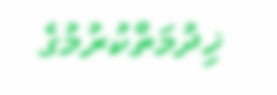ޚިދުމަތްކުރުމުގެ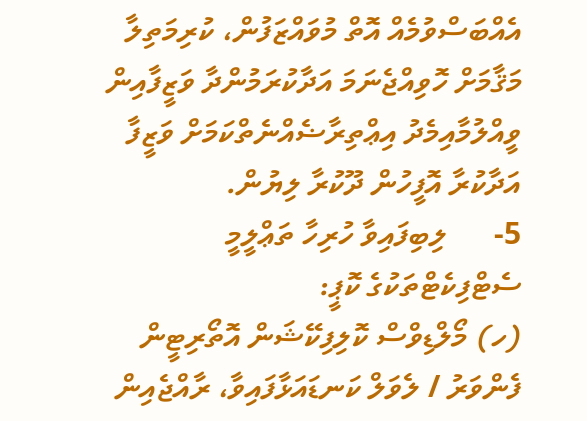އެއްބަސްވުމެއް އޮތް މުވައްޒަފުން، ކުރިމަތިލާ މަޤާމަށް ހޮވިއްޖެނަމަ އަދާކުރަމުންދާ ވަޒީފާއިން ވީއްލުމާއިމެދު އިޢްތިރާޟެއްނެތްކަމަށް ވަޒީފާ އަދާކުރާ އޮފީހުން ދޫކުރާ ލިޔުން.
5-      ލިބިފައިވާ ހުރިހާ ތަޢްލީމީ ސެޓްފިކެޓްތަކުގެ ކޮޕީ:
(ހ) މޯލްޑިވްސް ކޮލިފިކޭޝަން އޮތޯރިޓީން ފެންވަރު / ލެވަލް ކަނޑައަޅާފައިވާ، ރާއްޖެއިން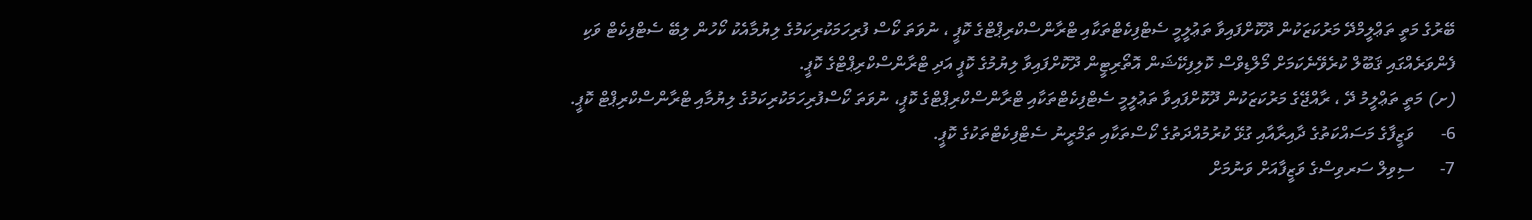ބޭރުގެ މަތީ ތަޢްލީމްދޭ މަރުކަޒަކުން ދޫކޮށްފައިވާ ތަޢުލީމީ ސެޓްފިކެޓްތަކާއި ޓްރާންސްކްރިޕްޓްގެ ކޮޕީ ، ނުވަތަ ކޯސް ފުރިހަމަކުރިކަމުގެ ލިޔުމާއެކު ކޯހުން ލިބޭ ސެޓްފިކެޓް ވަކި ފެންވަރެއްގައި ޤަބޫލް ކުރެވޭނެކަމަށް މޯލްޑިވްސް ކޮލިފިކޭޝަން އޮތޯރިޓީން ދޫކޮށްފައިވާ ލިޔުމުގެ ކޮޕީ އަދި ޓްރާންސްކްރިޕްޓްގެ ކޮޕީ.
(ށ) މަތީ ތަޢްލީމު ދޭ ، ރާއްޖޭގެ މަރުކަޒަކުން ދޫކޮށްފައިވާ ތަޢުލީމީ ސެޓްފިކެޓްތަކާއި ޓްރާންސްކްރިޕްޓްގެ ކޮޕީ، ނުވަތަ ކޯސްފުރިހަމަކުރިކަމުގެ ލިޔުމާއި ޓްރާންސްކްރިޕްޓް ކޮޕީ.
6-      ވަޒީފާގެ މަސައްކަތުގެ ދާއިރާއާއި ގުޅޭ ކުރުމުއްދަތުގެ ކޯސްތަކާއި ތަމްރީނު ސެޓްފިކެޓްތަކުގެ ކޮޕީ.
7-      ސިވިލް ސަރވިސްގެ ވަޒީފާއަށް ވަނުމަށް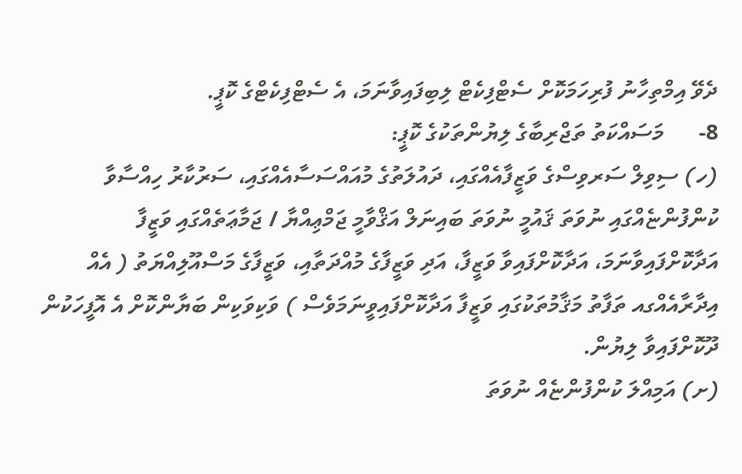ދެވޭ އިމްތިހާނު ފުރިހަމަކޮށް ސެޓްފިކެޓް ލިބިފައިވާނަމަ، އެ ސެޓްފިކެޓްގެ ކޮޕީ.
8-      މަސައްކަތު ތަޖްރިބާގެ ލިޔުންތަކުގެ ކޮޕީ:
(ހ) ސިވިލް ސަރވިސްގެ ވަޒީފާއެއްގައި، ދައުލަތުގެ މުއައްސަސާއެއްގައި، ސަރުކާރު ހިއްސާވާ ކުންފުންޏެއްގައި ނުވަތަ ޤައުމީ ނުވަތަ ބައިނަލް އަޤްވާމީ ޖަމްޢިއްޔާ / ޖަމާޢަތެއްގައި ވަޒީފާ އަދާކޮށްފައިވާނަމަ، އަދާކޮށްފައިވާ ވަޒީފާ، އަދި ވަޒީފާގެ މުއްދަތާއި، ވަޒީފާގެ މަސްއޫލިއްޔަތު ( އެއް އިދާރާއެއްގއ ތަފާތު މަޤާމުތަކުގައި ވަޒީފާ އަދާކޮށްފައިވީނަމަވެސް ) ވަކިވަކިން ބަޔާންކޮށް އެ އޮފީހަކުން ދޫކޮށްފައިވާ ލިޔުން.
(ށ) އަމިއްލަ ކުންފުންޏެއް ނުވަތަ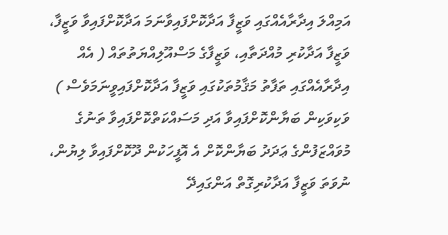އަމިއްލަ އިދާރާއެއްގައި ވަޒީފާ އަދާކޮށްފައިވާނަމަ އަދާކޮށްފައިވާ ވަޒީފާ، ވަޒީފާ އަދާކުރި މުއްދަތާއި، ވަޒީފާގެ މަސްއޫލިއްޔަތުތައް ( އެއް އިދާރާއެއްގައި ތަފާތު މަޤާމުތަކުގައި ވަޒީފާ އަދާކޮށްފައިވީނަމަވެސް ) ވަކިވަކިން ބަޔާންކޮށްފައިވާ އަދި މަސައްކަތްކޮށްފައިވާ ތަނުގެ މުވައްޒަފުންގެ ޢަދަދު ބަޔާންކޮށް އެ އޮފީހަކުން ދޫކޮށްފައިވާ ލިޔުން، ނުވަތަ ވަޒީފާ އަދާކުރިގޮތް އަންގައިދޭ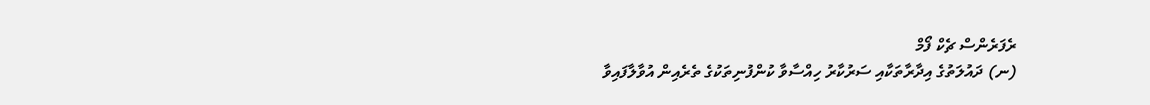ރެފަރެންސް ޗެކް ފޯމް
(ނ) ދައުލަތުގެ އިދާރާތަކާއި ސަރުކާރު ހިއްސާވާ ކުންފުނިތަކުގެ ތެރެއިން އުވާލާފައިވާ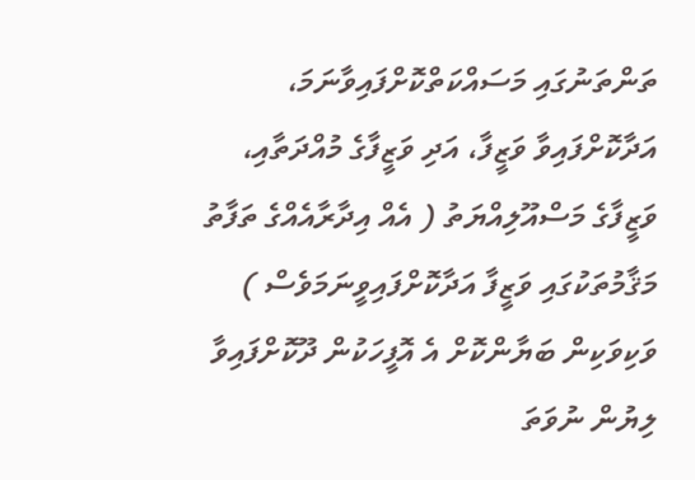ތަންތަނުގައި މަސައްކަތްކޮށްފައިވާނަމަ، އަދާކޮށްފައިވާ ވަޒީފާ، އަދި ވަޒީފާގެ މުއްދަތާއި، ވަޒީފާގެ މަސްއޫލިއްޔަތު ( އެއް އިދާރާއެއްގެ ތަފާތު މަޤާމުތަކުގައި ވަޒީފާ އަދާކޮށްފައިވީނަމަވެސް ) ވަކިވަކިން ބަޔާންކޮށް އެ އޮފީހަކުން ދޫކޮށްފައިވާ ލިޔުން ނުވަތަ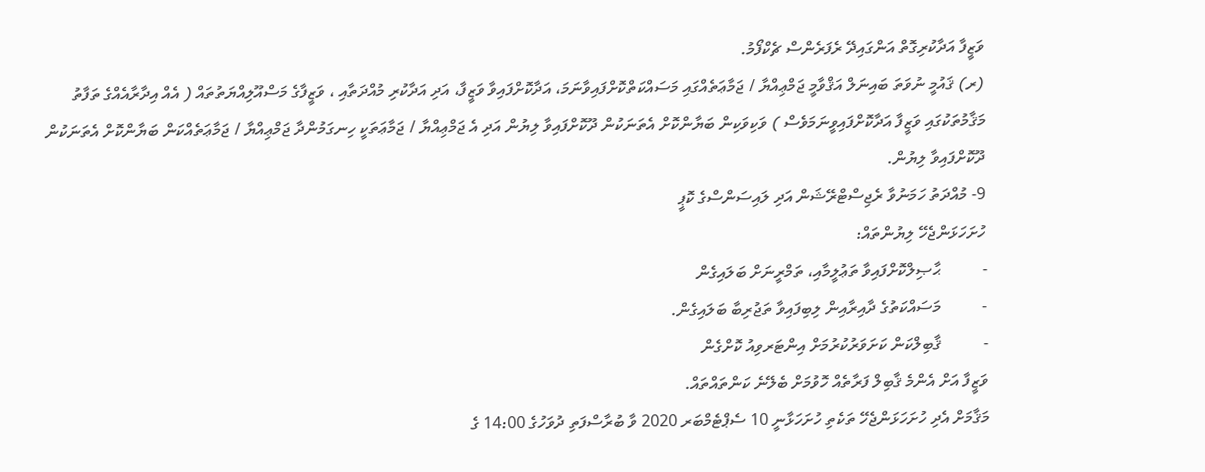ވަޒީފާ އަދާކުރިގޮތް އަންގައިދޭ ރެފަރެންސް ޗެކްފޯމު.
(ރ) ޤައުމީ ނުވަތަ ބައިނަލް އަޤްވާމީ ޖަމްޢިއްޔާ / ޖަމާޢަތެއްގައި މަސައްކަތްކޮށްފައިވާނަމަ، އަދާކޮށްފައިވާ ވަޒީފާ، އަދި އަދާކުރި މުއްދަތާއި ، ވަޒީފާގެ މަސްއޫލިއްޔަތުތައް ( އެއް އިދާރާއެއްގެ ތަފާތު މަޤާމުތަކުގައި ވަޒީފާ އަދާކޮށްފައިވީނަމަވެސް ) ވަކިވަކިން ބަޔާންކޮށް އެތަނަކުން ދޫކޮށްފައިވާ ލިޔުން އަދި އެ ޖަމްޢިއްޔާ / ޖަމާޢަތަކީ ހިނގަމުންދާ ޖަމްޢިއްޔާ / ޖަމާޢަތެއްކަން ބަޔާންކޮށް އެތަނަކުން ދޫކޮށްފައިވާ ލިޔުން.
9- މުއްދަތު ހަމަނުވާ ރެޖިސްޓްރޭޝަން އަދި ލައިސަންސްގެ ކޮޕީ
ހުށަހަޅަންޖެހޭ ލިޔުންތައް:
-          ޙާޞިލްކޮށްފައިވާ ތަޢުލީމާއި، ތަމްރީނަށް ބަލައިގެން
-          މަސައްކަތުގެ ދާއިރާއިން ލިބިފައިވާ ތަޖުރިބާ ބަލައިގެން.
-          ޤާބިލްކަން ކަށަވަރުކުރުމަށް އިންޓަރވިއު ކޮށްގެން
ވަޒީފާ އަށް އެންމެ ޤާބިލް ފަރާތެއް ހޮވުމަށް ބެލޭނެ ކަންތައްތައް.
މަޤާމަށް އެދި ހުށަހަޅަންޖެހޭ ތަކެތި ހުށަހަޅާނީ 10 ސެޕްޓެމްބަރ 2020 ވާ ބުރާސްފަތި ދުވަހުގެ 14:00 ގެ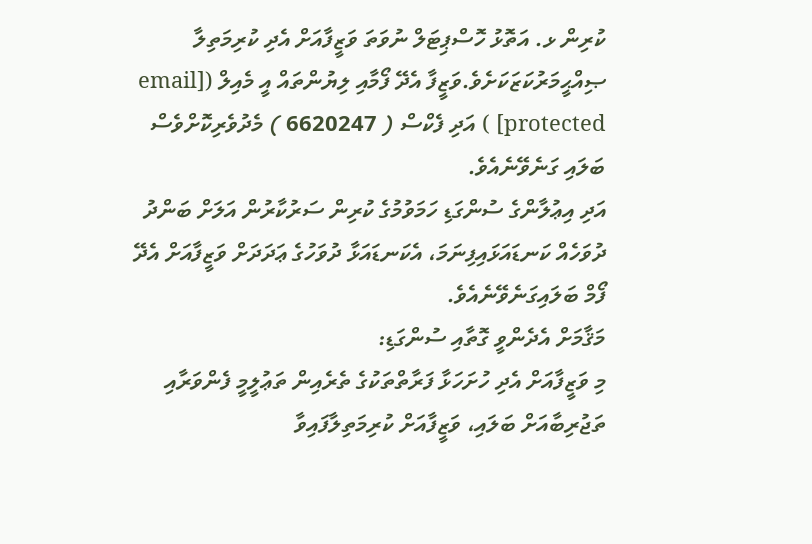ކުރިން ޅ. އަތޮޅު ހޮސްޕިޓަލް ނުވަތަ ވަޒީފާއަށް އެދި ކުރިމަތިލާ ޞިއްޙީމަރުކަޒަކަށެވެ.ވަޒީފާ އެދޭ ފޯމާއި ލިޔުންތައް އީ މެއިލް ([email protected] ) އަދި ފެކްސް ( 6620247 ) މެދުވެރިކޮށްވެސް ބަލައި ގަނެވޭނެއެވެ.
އަދި އިޢުލާންގެ ސުންގަޑި ހަމަވުމުގެ ކުރިން ސަރުކާރުން އަލަށް ބަންދު ދުވަހެއް ކަނޑައަޅައިފިނަމަ، އެކަނޑައަޅާ ދުވަހުގެ ޢަދަދަށް ވަޒީފާއަށް އެދޭ ފޯމް ބަލައިގަނެވޭނެއެވެ.
މަޤާމަށް އެދެންވީ ގޮތާއި ސުންގަޑި:
މި ވަޒީފާއަށް އެދި ހުށަހަޅާ ފަރާތްތަކުގެ ތެރެއިން ތަޢުލީމީ ފެންވަރާއި ތަޖުރިބާއަށް ބަލައި، ވަޒީފާއަށް ކުރިމަތިލާފައިވާ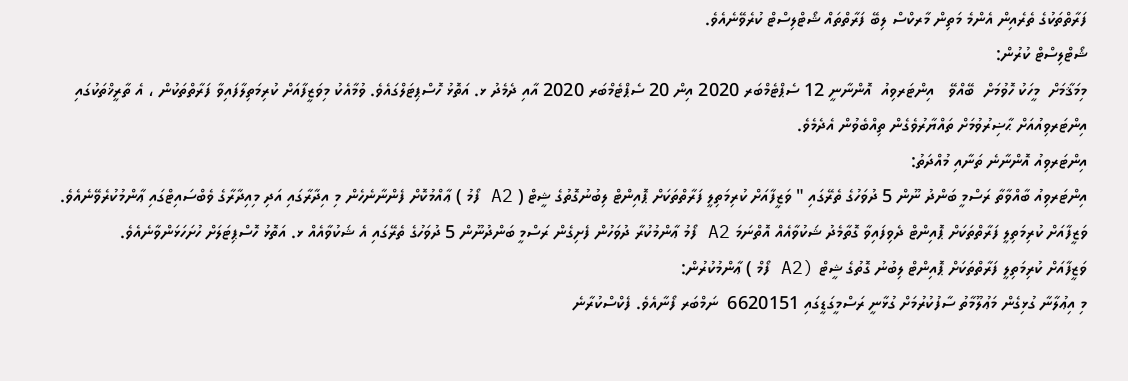ފަރާތްތަކުގެ ތެރެއިން އެންމެ މަތިން މާރކްސް ލިބޭ ފަރާތްތައް ޝޯޓްލިސްޓް ކުރެވޭނެއެވެ.
ޝޯޓްލިސްޓް ކުރުން:
މިމަޤާމަށް  މީހަކު ހޮވުމަށް  ބޭއްވޭ   އިންޓަރވިއު  އޮންނާނީ 12 ސެޕްޓެމްބަރ 2020 އިން 20 ސެޕްޓެމްބަރ 2020 އާއި ދެމެދު ޅ. އަތޮޅު ހޮސްޕިޓަލްގައެވެ. ވުމާއެކު މިވަޒީފާއަށް ކުރިމަތިލާފައިވާ ފަރާތްތަކުން ، އެ ތާރީޚްތަކުގައި އިންޓަރވިއުއަށް ޙާޟިރުވުމަށް ތައްޔާރުވެގެން ތިއްބެވުން އެދެމެވެ.
އިންޓަރވިއު އޮންނާނެ ތަނާއި މުއްދަތު:
އިންޓަރވިއު ބާއްވާތާ ރަސްމީ ބަންދު ނޫން 5 ދުވަހުގެ ތެރޭގައި " ވަޒީފާއަށް ކުރިމަތިލީ ފަރާތްތަކަށް ޕޮއިންޓް ލިބުނުގޮތުގެ ޝީޓް ( A2 ފޯމު ) ޢާއްމުކޮށް ފެންނާނެހެން މި އިދާރާގައި އަދި މިއިދާރާގެ ވެބްސައިޓްގައި ޢާންމުކުރެވޭނެއެވެ. ވަޒީފާއަށް ކުރިމަތިލީ ފަރާތްތަކަށް ޕޮއިންޓް ދެވިފައިވާ ގޮތާމެދު ޝަކުވާއެއް އޮތްނަމަ A2 ފޯމު ޢާންމުކުރާ ދުވަހުން ފެށިގެން ރަސްމީ ބަންދުނޫން 5 ދުވަހުގެ ތެރޭގައި އެ ޝަކުވާއެއް ޅ. އަތޮޅު ހޮސްޕިޓަލަށް ހުށަހަޅަންވާނެއެވެ.
ވަޒީފާއަށް ކުރިމަތިލީ ފަރާތްތަކަށް ޕޮއިންޓް ލިބުނު ގޮތުގެ ޝީޓް (A2 ފޯމް ) ޢާންމުކުރުން:
މި އިޢުލާނާ ގުޅިގެން މަޢުލޫމާތު ސާފުކުރުމަށް ގުޅާނީ ރަސްމީގަޑީގައި 6620151  ނަމްބަރ ފޯނާއެވެ. ފެކްސްކުރާނެ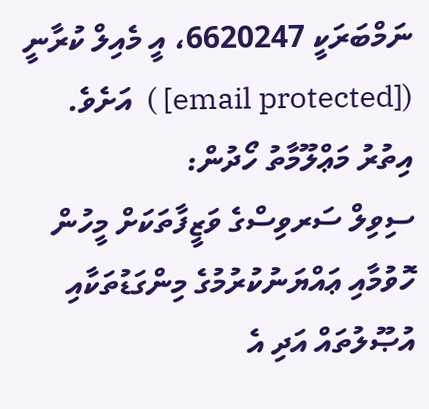ނަމްބަރަކީ 6620247، އީ މެއިލް ކުރާނީ ([email protected] )  އަށެވެ.
އިތުރު މަޢްލޫމާތު ހޯދުން:
ސިވިލް ސަރވިސްގެ ވަޒީފާތަކަށް މީހުން ހޮވުމާއި ޢައްޔަނުކުރުމުގެ މިންގަޑުތަކާއި އުޞޫލުތައް އަދި އެ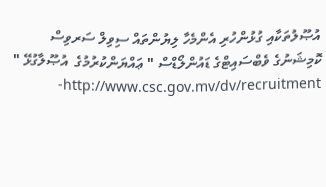އުޞޫލުތަކާއި ގުޅުންހުރި އެންމެހާ ލިޔުންތައް ސިވިލް ސަރވިސް ކޮމިޝަނުގެ ވެބްސައިޓްގެ ޑައުންލޯޑްސް " ޢައްޔަންކުރުމުގެ  އުޞޫލާގުޅޭ " http://www.csc.gov.mv/dv/recruitment-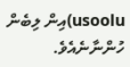usoolu)އިން ލިބެން ހުންނާނެއެވެ.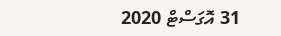31 އޮގަސްޓް 2020